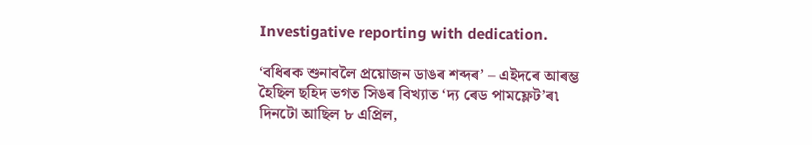Investigative reporting with dedication.

‘বধিৰক শুনাবলৈ প্ৰয়োজন ডাঙৰ শব্দৰ’ – এইদৰে আৰম্ভ হৈছিল ছহিদ ভগত সিঙৰ বিখ্যাত ‘দ্য ৰেড পামফ্লেট’ৰ৷ দিনটো আছিল ৮ এপ্ৰিল,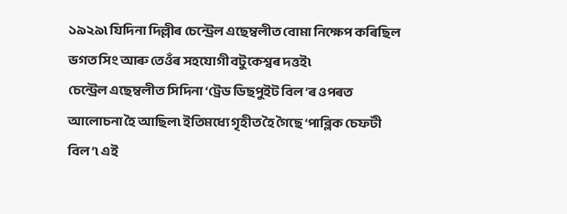১৯২৯৷ যিদিনা দিল্লীৰ চেন্ট্ৰেল এছেম্বলীত বোমা নিক্ষেপ কৰিছিল ভগত সিং আৰু তেওঁৰ সহযোগী বটুকেশ্বৰ দত্তই৷
চেন্ট্ৰেল এছেম্বলীত সিদিনা ‘ট্ৰেড ডিছপুইট বিল’ৰ ওপৰত আলোচনা হৈ আছিল৷ ইতিমধ্যে গৃহীত হৈ গৈছে ‘পাব্লিক চেফটী বিল’৷ এই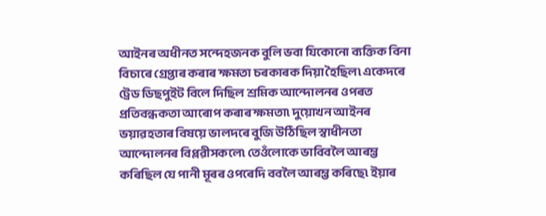আইনৰ অধীনত সন্দেহজনক বুলি ভবা যিকোনো ব্যক্তিক বিনা বিচাৰে গ্ৰেপ্তাৰ কৰাৰ ক্ষমতা চৰকাৰক দিয়া হৈছিল৷ একেদৰে ট্ৰেড ডিছপুইট বিলে দিছিল শ্ৰমিক আন্দোলনৰ ওপৰত প্ৰতিবন্ধকতা আৰোপ কৰাৰ ক্ষমতা৷ দুয়োখন আইনৰ ভয়াৱহতাৰ বিষয়ে ভালদৰে বুজি উঠিছিল স্বাধীনতা আন্দোলনৰ বিপ্লৱীসকলে৷ তেওঁলোকে ভাবিবলৈ আৰম্ভ কৰিছিল যে পানী মূৰৰ ওপৰেদি ববলৈ আৰম্ভ কৰিছে৷ ইয়াৰ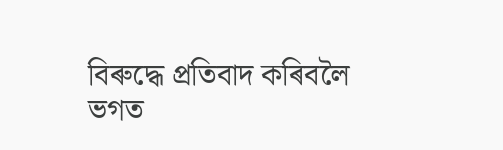বিৰুদ্ধে প্ৰতিবাদ কৰিবলৈ ভগত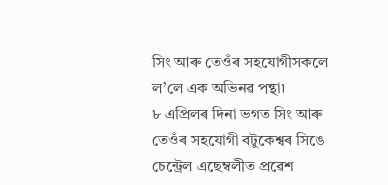সিং আৰু তেওঁৰ সহযোগীসকলে ল’লে এক অভিনৱ পন্থা৷
৮ এপ্ৰিলৰ দিনা ভগত সিং আৰু তেওঁৰ সহযোগী বটুকেশ্বৰ সিঙে চেন্ট্ৰেল এছেম্বলীত প্ৰৱেশ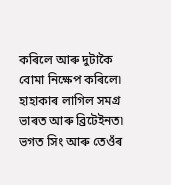কৰিলে আৰু দুটাকৈ বোমা নিক্ষেপ কৰিলে৷ হাহাকাৰ লাগিল সমগ্ৰ ভাৰত আৰু ব্ৰিটেইনত৷ ভগত সিং আৰু তেওঁৰ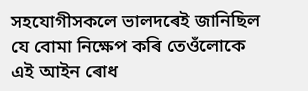সহযোগীসকলে ভালদৰেই জানিছিল যে বোমা নিক্ষেপ কৰি তেওঁলোকে এই আইন ৰোধ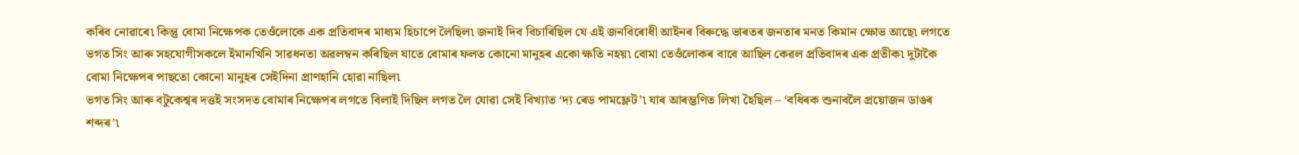কৰিব নোৱাৰে৷ কিন্তু বোমা নিক্ষেপক তেওঁলোকে এক প্ৰতিবাদৰ মাধ্যম হিচাপে লৈছিল৷ জনাই দিব বিচাৰিছিল যে এই জনবিৰোধী আইনৰ বিৰুদ্ধে ভাৰতৰ জনতাৰ মনত কিমান ক্ষোভ আছে৷ লগতে ভগত সিং আৰু সহযোগীসকলে ইমানখিনি সাৱধনতা অৱলম্বন কৰিছিল যাতে বোমাৰ ফলত কোনো মানুহৰ একো ক্ষতি নহয়৷ বোমা তেওঁলোকৰ বাবে আছিল কেৱল প্ৰতিবাদৰ এক প্ৰতীক৷ দুটাকৈ বোমা নিক্ষেপৰ পাছতো কোনো মানুহৰ সেইদিনা প্ৰাণহানি হোৱা নাছিল৷
ভগত সিং আৰু বটুকেশ্বৰ দত্তই সংসদত বোমাৰ নিক্ষেপৰ লগতে বিলাই দিছিল লগত লৈ যোৱা সেই বিখ্যাত ‘দ্য ৰেড পামফ্লেট’৷ যাৰ আৰম্ভণিত লিখা হৈছিল – ‘বধিৰক শুনাবলৈ প্ৰয়োজন ডাঙৰ শব্দৰ’৷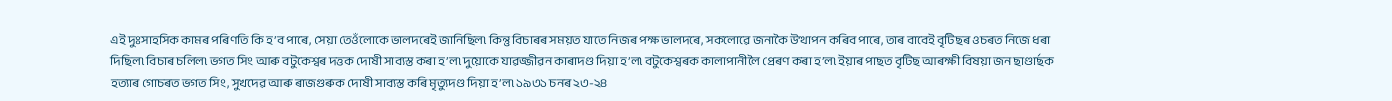এই দুঃসাহসিক কামৰ পৰিণতি কি হ’ব পাৰে, সেয়া তেওঁলোকে ভালদৰেই জানিছিল৷ কিন্তু বিচাৰৰ সময়ত যাতে নিজৰ পক্ষ ভালদৰে, সকলোৱে জনাকৈ উত্থাপন কৰিব পাৰে, তাৰ বাবেই বৃটিছৰ ওচৰত নিজে ধৰা দিছিল৷ বিচাৰ চলিল৷ ভগত সিং আৰু বটুকেশ্বৰ দত্তক দোষী সাব্যস্ত কৰা হ’ল৷ দুয়োকে যাৱজ্জীৱন কাৰাদণ্ড দিয়া হ’ল৷ বটুকেশ্বৰক কালাপানীলৈ প্ৰেৰণ কৰা হ’ল৷ ইয়াৰ পাছত বৃটিছ আৰক্ষী বিষয়া জন ছাণ্ডাৰ্ছক হত্যাৰ গোচৰত ভগত সিং, সুখদেৱ আৰু ৰাজগুৰুক দোষী সাব্যস্ত কৰি মৃত্যুদণ্ড দিয়া হ’ল৷ ১৯৩১ চনৰ ২৩-২৪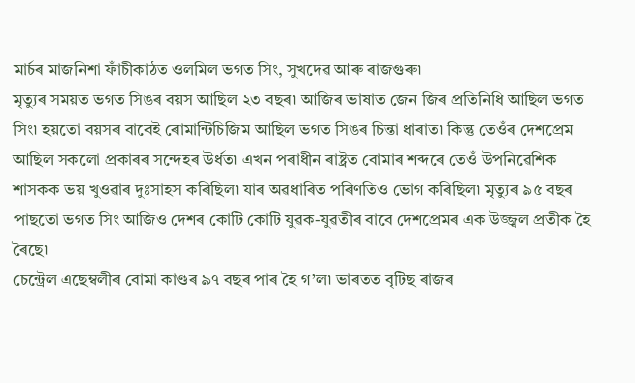মাৰ্চৰ মাজনিশা ফাঁচীকাঠত ওলমিল ভগত সিং, সুখদেৱ আৰু ৰাজগুৰু৷
মৃত্যুৰ সময়ত ভগত সিঙৰ বয়স আছিল ২৩ বছৰ৷ আজিৰ ভাষাত জেন জিৰ প্ৰতিনিধি আছিল ভগত সিং৷ হয়তো বয়সৰ বাবেই ৰোমান্টিচিজিম আছিল ভগত সিঙৰ চিন্তা ধাৰাত৷ কিন্তু তেওঁৰ দেশপ্ৰেম আছিল সকলো প্ৰকাৰৰ সন্দেহৰ উৰ্ধত৷ এখন পৰাধীন ৰাষ্ট্ৰত বোমাৰ শব্দৰে তেওঁ উপনিৱেশিক শাসকক ভয় খুওৱাৰ দুঃসাহস কৰিছিল৷ যাৰ অৱধাৰিত পৰিণতিও ভোগ কৰিছিল৷ মৃত্যুৰ ৯৫ বছৰ পাছতো ভগত সিং আজিও দেশৰ কোটি কোটি যুৱক-যুৱতীৰ বাবে দেশপ্ৰেমৰ এক উজ্জ্বল প্ৰতীক হৈ ৰৈছে৷
চেন্ট্ৰেল এছেম্বলীৰ বোমা কাণ্ডৰ ৯৭ বছৰ পাৰ হৈ গ’ল৷ ভাৰতত বৃটিছ ৰাজৰ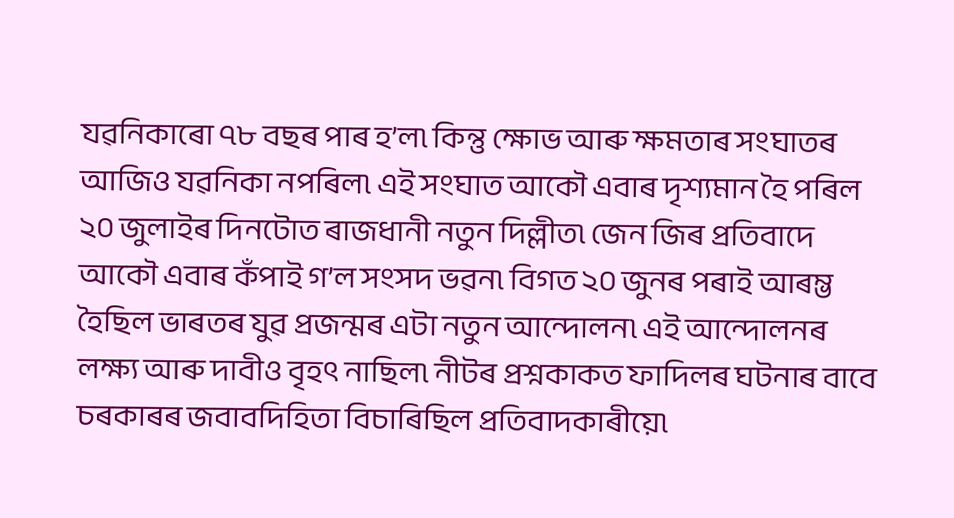যৱনিকাৰো ৭৮ বছৰ পাৰ হ’ল৷ কিন্তু ক্ষোভ আৰু ক্ষমতাৰ সংঘাতৰ আজিও যৱনিকা নপৰিল৷ এই সংঘাত আকৌ এবাৰ দৃশ্যমান হৈ পৰিল ২০ জুলাইৰ দিনটোত ৰাজধানী নতুন দিল্লীত৷ জেন জিৰ প্ৰতিবাদে আকৌ এবাৰ কঁপাই গ’ল সংসদ ভৱন৷ বিগত ২০ জুনৰ পৰাই আৰম্ভ হৈছিল ভাৰতৰ যুৱ প্ৰজন্মৰ এটা নতুন আন্দোলন৷ এই আন্দোলনৰ লক্ষ্য আৰু দাবীও বৃহৎ নাছিল৷ নীটৰ প্ৰশ্নকাকত ফাদিলৰ ঘটনাৰ বাবে চৰকাৰৰ জবাবদিহিতা বিচাৰিছিল প্ৰতিবাদকাৰীয়ে৷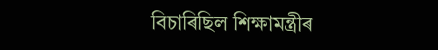বিচাৰিছিল শিক্ষামন্ত্ৰীৰ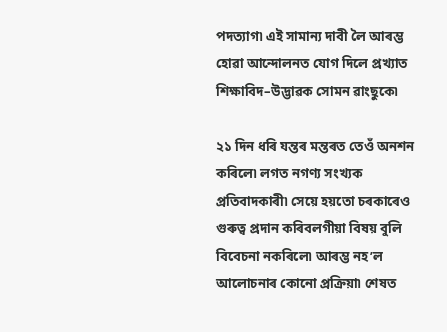পদত্যাগ৷ এই সামান্য দাবী লৈ আৰম্ভ হোৱা আন্দোলনত যোগ দিলে প্ৰখ্যাত শিক্ষাবিদ–উদ্ভাৱক সোমন ৱাংছুকে৷

২১ দিন ধৰি যন্তৰ মন্তৰত তেওঁ অনশন কৰিলে৷ লগত নগণ্য সংখ্যক প্ৰতিবাদকাৰী৷ সেয়ে হয়তো চৰকাৰেও গুৰুত্ব প্ৰদান কৰিবলগীয়া বিষয় বুলি বিবেচনা নকৰিলে৷ আৰম্ভ নহ’ল আলোচনাৰ কোনো প্ৰক্ৰিয়া৷ শেষত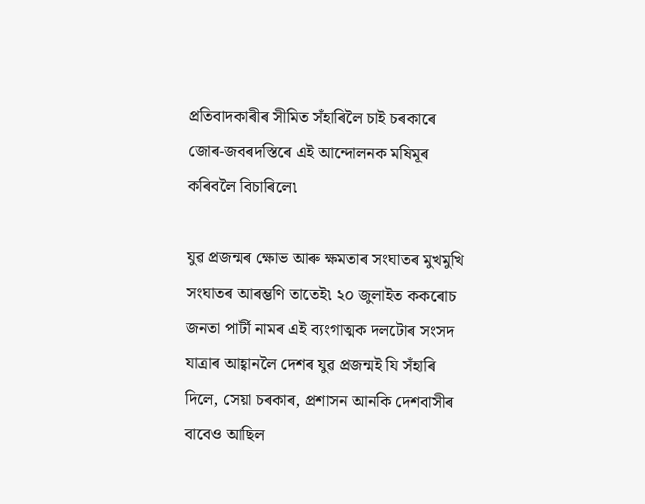প্ৰতিবাদকাৰীৰ সীমিত সঁহাৰিলৈ চাই চৰকাৰে জোৰ-জবৰদস্তিৰে এই আন্দোলনক মষিমূৰ কৰিবলৈ বিচাৰিলে৷

যুৱ প্ৰজন্মৰ ক্ষোভ আৰু ক্ষমতাৰ সংঘাতৰ মুখমুখি সংঘাতৰ আৰম্ভণি তাতেই৷ ২০ জুলাইত ককৰোচ জনতা পাৰ্টী নামৰ এই ব্যংগাত্মক দলটোৰ সংসদ যাত্ৰাৰ আহ্বানলৈ দেশৰ যুৱ প্ৰজন্মই যি সঁহাৰি দিলে, সেয়া চৰকাৰ, প্ৰশাসন আনকি দেশবাসীৰ বাবেও আছিল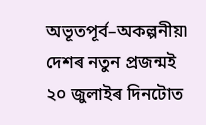অভূতপূৰ্ব–অকল্পনীয়৷ দেশৰ নতুন প্ৰজন্মই ২০ জুলাইৰ দিনটোত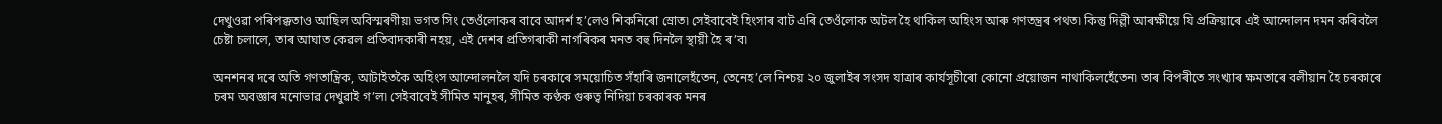দেখুওৱা পৰিপক্কতাও আছিল অবিস্মৰণীয়৷ ভগত সিং তেওঁলোকৰ বাবে আদৰ্শ হ’লেও শিকনিৰো স্ৰোত৷ সেইবাবেই হিংসাৰ বাট এৰি তেওঁলোক অটল হৈ থাকিল অহিংস আৰু গণতন্ত্ৰৰ পথত৷ কিন্তু দিল্লী আৰক্ষীয়ে যি প্ৰক্ৰিয়াৰে এই আন্দোলন দমন কৰিবলৈ চেষ্টা চলালে, তাৰ আঘাত কেৱল প্ৰতিবাদকাৰী নহয়, এই দেশৰ প্ৰতিগৰাকী নাগৰিকৰ মনত বহু দিনলৈ স্থায়ী হৈ ৰ’ব৷

অনশনৰ দৰে অতি গণতান্ত্ৰিক, আটাইতকৈ অহিংস আন্দোলনলৈ যদি চৰকাৰে সময়োচিত সঁহাৰি জনালেহঁতেন, তেনেহ’লে নিশ্চয় ২০ জুলাইৰ সংসদ যাত্ৰাৰ কাৰ্যসূচীৰো কোনো প্ৰয়োজন নাথাকিলহেঁতেন৷ তাৰ বিপৰীতে সংখ্যাৰ ক্ষমতাৰে বলীয়ান হৈ চৰকাৰে চৰম অবজ্ঞাৰ মনোভাৱ দেখুৱাই গ’ল৷ সেইবাবেই সীমিত মানুহৰ, সীমিত কণ্ঠক গুৰুত্ব নিদিয়া চৰকাৰক মনৰ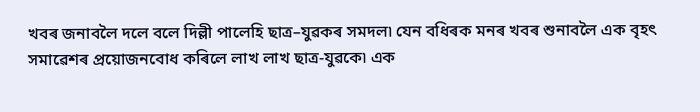খবৰ জনাবলৈ দলে বলে দিল্লী পালেহি ছাত্ৰ–যুৱকৰ সমদল৷ যেন বধিৰক মনৰ খবৰ শুনাবলৈ এক বৃহৎ সমাৱেশৰ প্ৰয়োজনবোধ কৰিলে লাখ লাখ ছাত্ৰ-যুৱকে৷ এক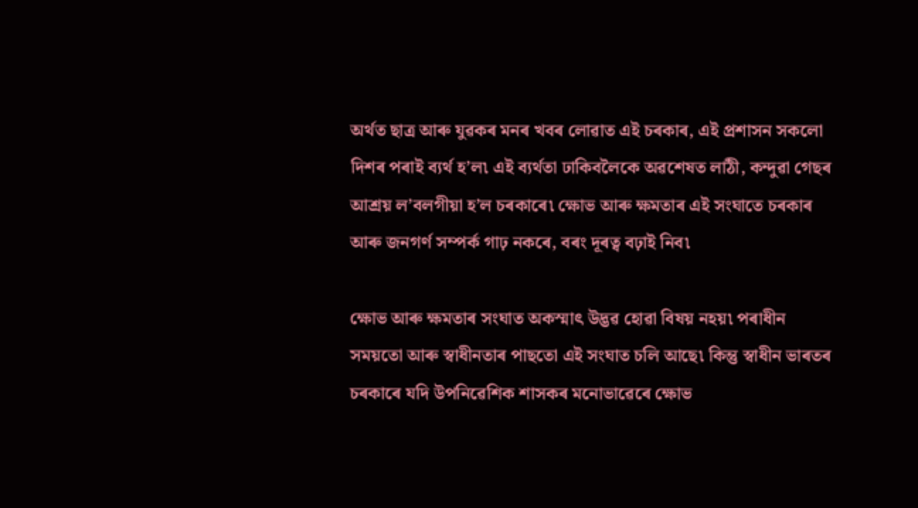অৰ্থত ছাত্ৰ আৰু যুৱকৰ মনৰ খবৰ লোৱাত এই চৰকাৰ, এই প্ৰশাসন সকলো দিশৰ পৰাই ব্যৰ্থ হ’ল৷ এই ব্যৰ্থতা ঢাকিবলৈকে অৱশেষত লাঠী, কন্দুৱা গেছৰ আশ্ৰয় ল’বলগীয়া হ’ল চৰকাৰে৷ ক্ষোভ আৰু ক্ষমতাৰ এই সংঘাতে চৰকাৰ আৰু জনগর্ণ সম্পৰ্ক গাঢ় নকৰে, বৰং দূৰত্ব বঢ়াই নিব৷

ক্ষোভ আৰু ক্ষমতাৰ সংঘাত অকস্মাৎ উদ্ভৱ হোৱা বিষয় নহয়৷ পৰাধীন সময়তো আৰু স্বাধীনতাৰ পাছতো এই সংঘাত চলি আছে৷ কিন্তু স্বাধীন ভাৰতৰ চৰকাৰে যদি উপনিৱেশিক শাসকৰ মনোভাৱেৰে ক্ষোভ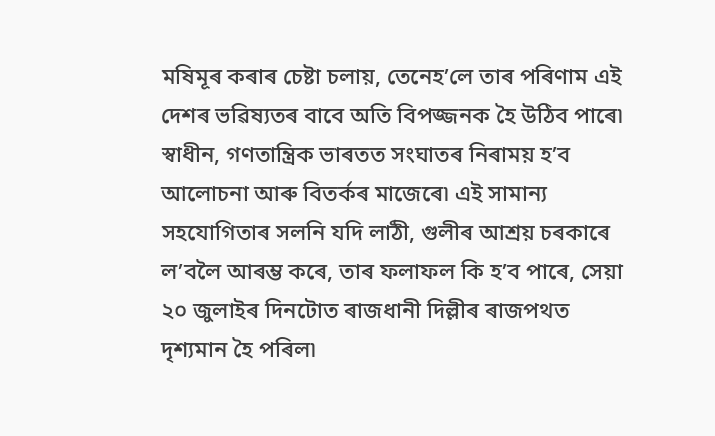মষিমূৰ কৰাৰ চেষ্টা চলায়, তেনেহ’লে তাৰ পৰিণাম এই দেশৰ ভৱিষ্যতৰ বাবে অতি বিপজ্জনক হৈ উঠিব পাৰে৷ স্বাধীন, গণতান্ত্ৰিক ভাৰতত সংঘাতৰ নিৰাময় হ’ব আলোচনা আৰু বিতৰ্কৰ মাজেৰে৷ এই সামান্য সহযোগিতাৰ সলনি যদি লাঠী, গুলীৰ আশ্ৰয় চৰকাৰে ল’বলৈ আৰম্ভ কৰে, তাৰ ফলাফল কি হ’ব পাৰে, সেয়া ২০ জুলাইৰ দিনটোত ৰাজধানী দিল্লীৰ ৰাজপথত দৃশ্যমান হৈ পৰিল৷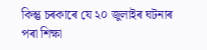কিন্তু চৰকাৰে যে ২০ জুলাইৰ ঘটনাৰ পৰা শিক্ষা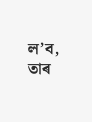ল’ব, তাৰ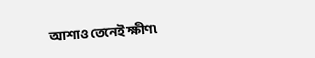আশাও তেনেই ক্ষীণ৷